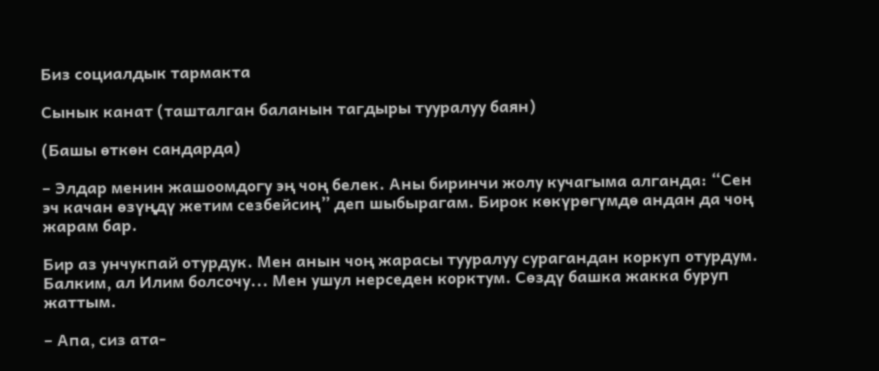Биз социалдык тармакта

Сынык канат (ташталган баланын тагдыры тууралуу баян)

(Башы өткөн сандарда)

– Элдар менин жашоомдогу эң чоң белек. Аны биринчи жолу кучагыма алганда: “Сен эч качан өзүңдү жетим сезбейсиң” деп шыбырагам. Бирок көкүрөгүмдө андан да чоң жарам бар.

Бир аз унчукпай отурдук. Мен анын чоң жарасы тууралуу сурагандан коркуп отурдум. Балким, ал Илим болсочу... Мен ушул нерседен корктум. Сөздү башка жакка буруп жаттым.

– Апа, сиз ата-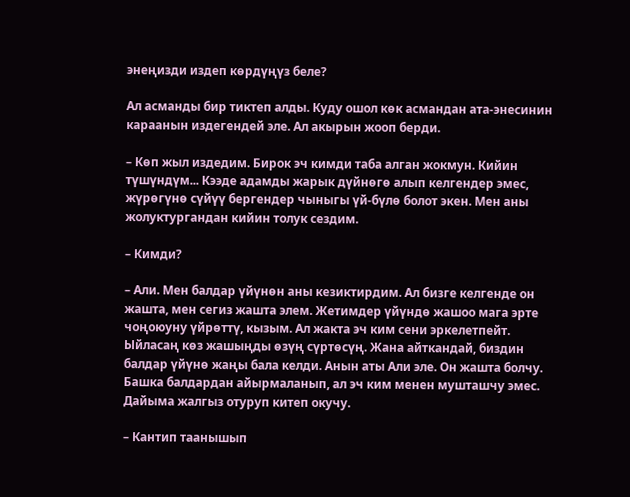энеңизди издеп көрдүңүз беле?

Ал асманды бир тиктеп алды. Куду ошол көк асмандан ата-энесинин караанын издегендей эле. Ал акырын жооп берди.

– Көп жыл издедим. Бирок эч кимди таба алган жокмун. Кийин түшүндүм... Кээде адамды жарык дүйнөгө алып келгендер эмес, жүрөгүнө сүйүү бергендер чыныгы үй-бүлө болот экен. Мен аны жолуктургандан кийин толук сездим.

– Кимди?

– Али. Мен балдар үйүнөн аны кезиктирдим. Ал бизге келгенде он жашта, мен сегиз жашта элем. Жетимдер үйүндө жашоо мага эрте чоңоюуну үйрөттү, кызым. Ал жакта эч ким сени эркелетпейт. Ыйласаң көз жашыңды өзүң сүртөсүң. Жана айткандай, биздин балдар үйүнө жаңы бала келди. Анын аты Али эле. Он жашта болчу. Башка балдардан айырмаланып, ал эч ким менен мушташчу эмес. Дайыма жалгыз отуруп китеп окучу.

– Кантип таанышып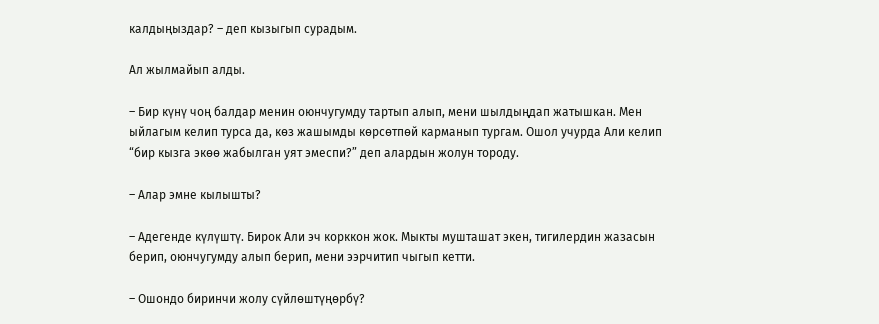калдыңыздар? – деп кызыгып сурадым.

Ал жылмайып алды.

– Бир күнү чоң балдар менин оюнчугумду тартып алып, мени шылдыңдап жатышкан. Мен ыйлагым келип турса да, көз жашымды көрсөтпөй карманып тургам. Ошол учурда Али келип “бир кызга экөө жабылган уят эмеспи?” деп алардын жолун тороду.

– Алар эмне кылышты?

– Адегенде күлүштү. Бирок Али эч корккон жок. Мыкты мушташат экен, тигилердин жазасын берип, оюнчугумду алып берип, мени ээрчитип чыгып кетти.

– Ошондо биринчи жолу сүйлөштүңөрбү?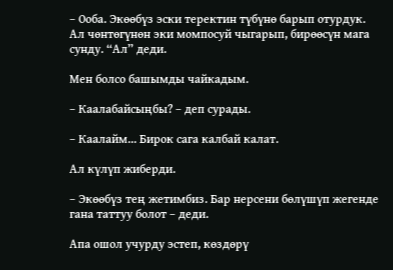– Ооба. Экөөбүз эски теректин түбүнө барып отурдук. Ал чөнтөгүнөн эки момпосуй чыгарып, бирөөсүн мага сунду. “Ал” деди.

Мен болсо башымды чайкадым.

– Каалабайсыңбы? – деп сурады.

– Каалайм... Бирок сага калбай калат.

Ал күлүп жиберди.

– Экөөбүз тең жетимбиз. Бар нерсени бөлүшүп жегенде гана таттуу болот – деди.

Апа ошол учурду эстеп, көздөрү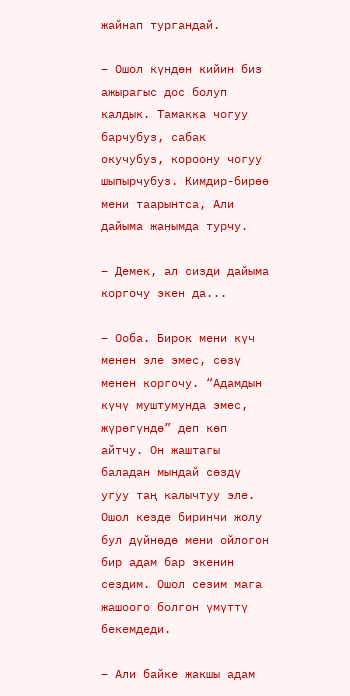жайнап тургандай.

– Ошол күндөн кийин биз ажырагыс дос болуп калдык. Тамакка чогуу барчубуз, сабак окучубуз, короону чогуу шыпырчубуз. Кимдир-бирөө мени таарынтса, Али дайыма жанымда турчу.

– Демек, ал сизди дайыма коргочу экен да...

– Ооба. Бирок мени күч менен эле эмес, сөзү менен коргочу. “Адамдын күчү муштумунда эмес, жүрөгүндө” деп көп айтчу. Он жаштагы баладан мындай сөздү угуу таң калычтуу эле. Ошол кезде биринчи жолу бул дүйнөдө мени ойлогон бир адам бар экенин сездим. Ошол сезим мага жашоого болгон үмүттү бекемдеди.

– Али байке жакшы адам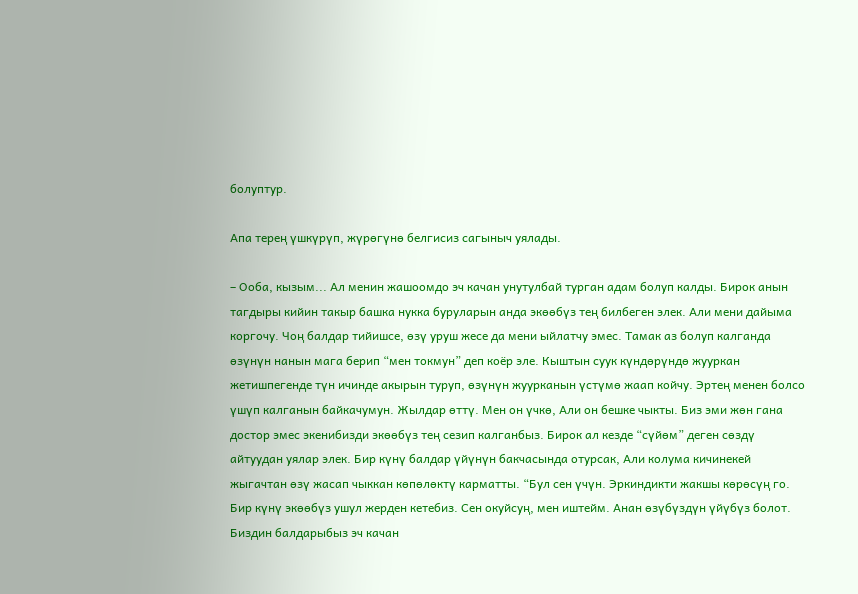болуптур.

Апа терең үшкүрүп, жүрөгүнө белгисиз сагыныч уялады.

– Ооба, кызым... Ал менин жашоомдо эч качан унутулбай турган адам болуп калды. Бирок анын тагдыры кийин такыр башка нукка буруларын анда экөөбүз тең билбеген элек. Али мени дайыма коргочу. Чоң балдар тийишсе, өзү уруш жесе да мени ыйлатчу эмес. Тамак аз болуп калганда өзүнүн нанын мага берип “мен токмун” деп коёр эле. Кыштын суук күндөрүндө жууркан жетишпегенде түн ичинде акырын туруп, өзүнүн жуурканын үстүмө жаап койчу. Эртең менен болсо үшүп калганын байкачумун. Жылдар өттү. Мен он үчкө, Али он бешке чыкты. Биз эми жөн гана достор эмес экенибизди экөөбүз тең сезип калганбыз. Бирок ал кезде “сүйөм” деген сөздү айтуудан уялар элек. Бир күнү балдар үйүнүн бакчасында отурсак, Али колума кичинекей жыгачтан өзү жасап чыккан көпөлөктү карматты. “Бул сен үчүн. Эркиндикти жакшы көрөсүң го. Бир күнү экөөбүз ушул жерден кетебиз. Сен окуйсуң, мен иштейм. Анан өзүбүздүн үйүбүз болот. Биздин балдарыбыз эч качан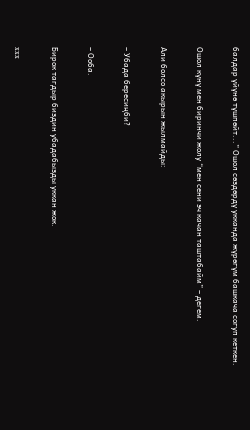балдар үйүнө түшпөйт...” Ошол сөздөрдү укканда жүрөгүм башкача согуп кеткен.

Ошол күнү мен биринчи жолу “мен сени эч качан таштабайм” – дегем.

Али болсо акырын жылмайды:

– Убада бересиңби?

– Ооба.

Бирок тагдыр биздин убадабызды уккан жок.

xxx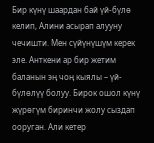Бир күнү шаардан бай үй-бүлө келип, Алини асырап алууну чечишти. Мен сүйүнүшүм керек эле. Анткени ар бир жетим баланын эң чоң кыялы – үй-бүлөлүү болуу. Бирок ошол күнү жүрөгүм биринчи жолу сыздап ооруган. Али кетер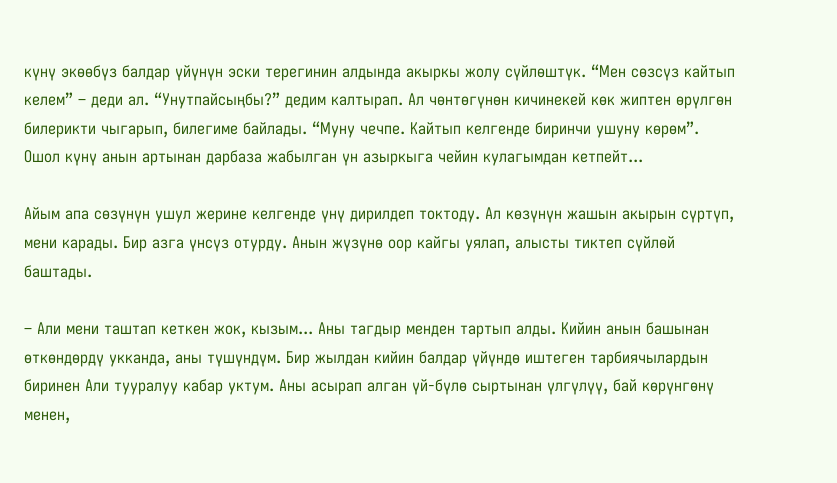күнү экөөбүз балдар үйүнүн эски терегинин алдында акыркы жолу сүйлөштүк. “Мен сөзсүз кайтып келем” – деди ал. “Унутпайсыңбы?” дедим калтырап. Ал чөнтөгүнөн кичинекей көк жиптен өрүлгөн билерикти чыгарып, билегиме байлады. “Муну чечпе. Кайтып келгенде биринчи ушуну көрөм”. Ошол күнү анын артынан дарбаза жабылган үн азыркыга чейин кулагымдан кетпейт...

Айым апа сөзүнүн ушул жерине келгенде үнү дирилдеп токтоду. Ал көзүнүн жашын акырын сүртүп, мени карады. Бир азга үнсүз отурду. Анын жүзүнө оор кайгы уялап, алысты тиктеп сүйлөй баштады.

– Али мени таштап кеткен жок, кызым... Аны тагдыр менден тартып алды. Кийин анын башынан өткөндөрдү укканда, аны түшүндүм. Бир жылдан кийин балдар үйүндө иштеген тарбиячылардын биринен Али тууралуу кабар уктум. Аны асырап алган үй-бүлө сыртынан үлгүлүү, бай көрүнгөнү менен,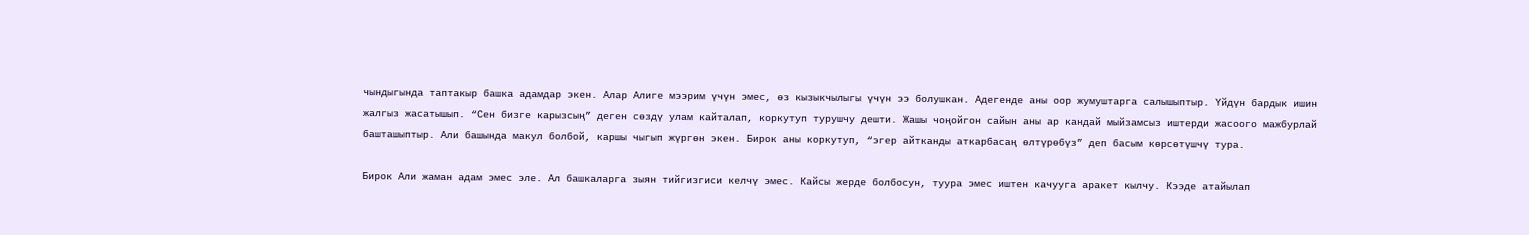чындыгында таптакыр башка адамдар экен. Алар Алиге мээрим үчүн эмес, өз кызыкчылыгы үчүн ээ болушкан. Адегенде аны оор жумуштарга салышыптыр. Үйдүн бардык ишин жалгыз жасатышып. “Сен бизге карызсың” деген сөздү улам кайталап, коркутуп турушчу дешти. Жашы чоңойгон сайын аны ар кандай мыйзамсыз иштерди жасоого мажбурлай башташыптыр. Али башында макул болбой, каршы чыгып жүргөн экен. Бирок аны коркутуп, “эгер айтканды аткарбасаң өлтүрөбүз” деп басым көрсөтүшчү тура.

Бирок Али жаман адам эмес эле. Ал башкаларга зыян тийгизгиси келчү эмес. Кайсы жерде болбосун, туура эмес иштен качууга аракет кылчу. Кээде атайылап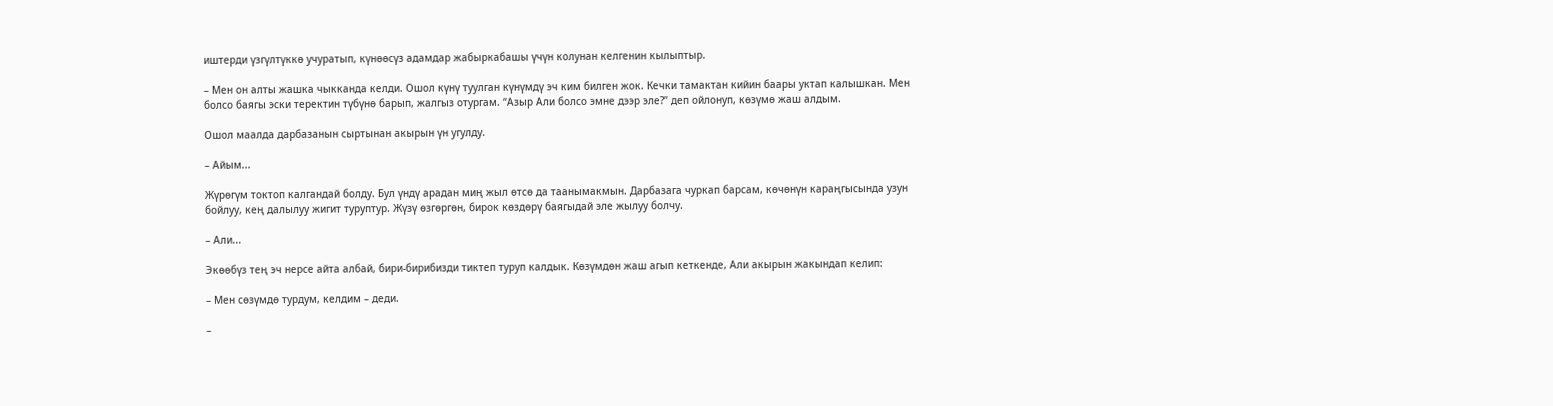иштерди үзгүлтүккө учуратып, күнөөсүз адамдар жабыркабашы үчүн колунан келгенин кылыптыр.

– Мен он алты жашка чыкканда келди. Ошол күнү туулган күнүмдү эч ким билген жок. Кечки тамактан кийин баары уктап калышкан. Мен болсо баягы эски теректин түбүнө барып, жалгыз отургам. “Азыр Али болсо эмне дээр эле?” деп ойлонуп, көзүмө жаш алдым.

Ошол маалда дарбазанын сыртынан акырын үн угулду.

– Айым...

Жүрөгүм токтоп калгандай болду. Бул үндү арадан миң жыл өтсө да таанымакмын. Дарбазага чуркап барсам, көчөнүн караңгысында узун бойлуу, кең далылуу жигит туруптур. Жүзү өзгөргөн, бирок көздөрү баягыдай эле жылуу болчу.

– Али...

Экөөбүз тең эч нерсе айта албай, бири-бирибизди тиктеп туруп калдык. Көзүмдөн жаш агып кеткенде, Али акырын жакындап келип:

– Мен сөзүмдө турдум, келдим – деди.

–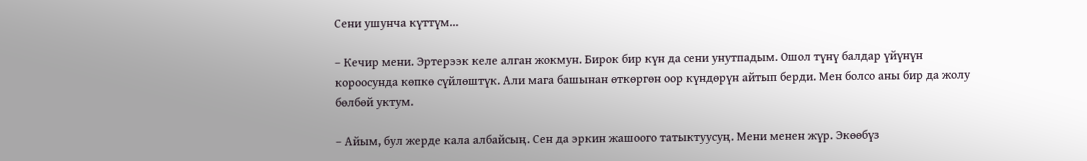Сени ушунча күттүм...

– Кечир мени. Эртерээк келе алган жокмун. Бирок бир күн да сени унутпадым. Ошол түнү балдар үйүнүн короосунда көпкө сүйлөштүк. Али мага башынан өткөргөн оор күндөрүн айтып берди. Мен болсо аны бир да жолу бөлбөй уктум.

– Айым, бул жерде кала албайсың. Сен да эркин жашоого татыктуусуң. Мени менен жүр. Экөөбүз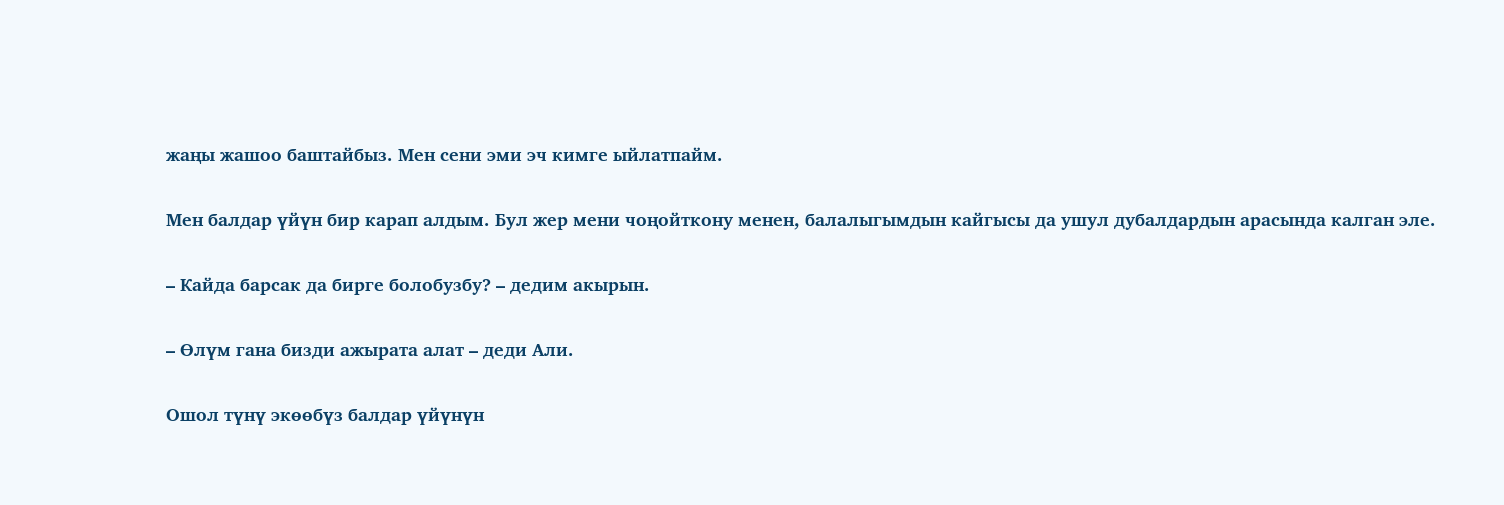жаңы жашоо баштайбыз. Мен сени эми эч кимге ыйлатпайм.

Мен балдар үйүн бир карап алдым. Бул жер мени чоңойткону менен, балалыгымдын кайгысы да ушул дубалдардын арасында калган эле.

– Кайда барсак да бирге болобузбу? – дедим акырын.

– Өлүм гана бизди ажырата алат – деди Али.

Ошол түнү экөөбүз балдар үйүнүн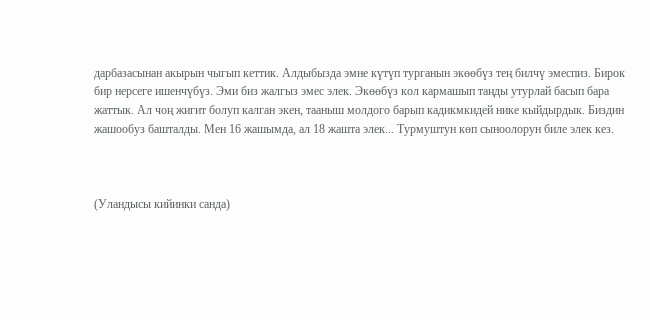дарбазасынан акырын чыгып кеттик. Алдыбызда эмне күтүп турганын экөөбүз тең билчү эмеспиз. Бирок бир нерсеге ишенчүбүз. Эми биз жалгыз эмес элек. Экөөбүз кол кармашып таңды утурлай басып бара жаттык. Ал чоң жигит болуп калган экен, тааныш молдого барып кадикмкидей нике кыйдырдык. Биздин жашообуз башталды. Мен 16 жашымда, ал 18 жашта элек... Турмуштун көп сыноолорун биле элек кез.



(Уландысы кийинки санда)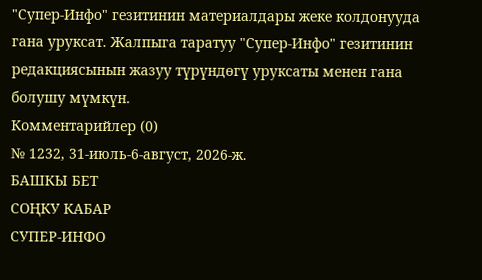"Супер-Инфо" гезитинин материалдары жеке колдонууда гана уруксат. Жалпыга таратуу "Супер-Инфо" гезитинин редакциясынын жазуу түрүндөгү уруксаты менен гана болушу мүмкүн.
Комментарийлер (0)
№ 1232, 31-июль-6-август, 2026-ж.
БАШКЫ БЕТ
СОҢКУ КАБАР
СУПЕР-ИНФО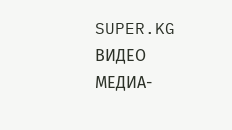SUPER.KG ВИДЕО
МЕДИА-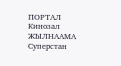ПОРТАЛ
Кинозал
ЖЫЛНААМА
Суперстан